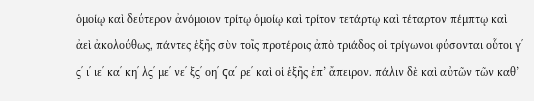ὁμοίῳ καὶ δεύτερον ἀνόμοιον τρίτῳ ὁμοίῳ καὶ τρίτον τετάρτῳ καὶ τέταρτον πέμπτῳ καὶ ἀεὶ ἀκολούθως, πάντες ἑξῆς σὺν τοῖς προτέροις ἀπὸ τριάδος οἱ τρίγωνοι φύσονται οὗτοι γʹ ϛʹ ιʹ ιεʹ καʹ κηʹ λϛʹ μεʹ νεʹ ξϛʹ οηʹ ҁαʹ ρεʹ καὶ οἱ ἑξῆς ἐπ’ ἄπειρον. πάλιν δὲ καὶ αὐτῶν τῶν καθ’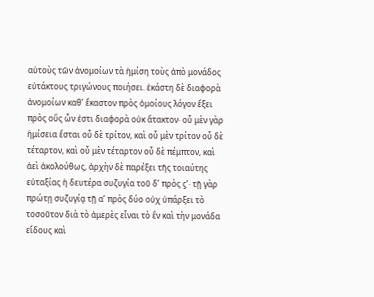αὑτοὺς τῶν ἀνομοίων τὰ ἡμίση τοὺς ἀπὸ μονάδος εὐτάκτους τριγώνους ποιήσει. ἑκάστη δὲ διαφορὰ ἀνομοίων καθ’ ἕκαστον πρὸς ὁμοίους λόγον ἕξει πρὸς οὓς ὧν ἐστι διαφορὰ οὐκ ἄτακτον· οὗ μὲν γὰρ ἡμίσεια ἔσται οὗ δὲ τρίτον, καὶ οὗ μὲν τρίτον οὗ δὲ τέταρτον, καὶ οὗ μὲν τέταρτον οὗ δὲ πέμπτον, καὶ ἀεὶ ἀκολούθως, ἀρχὴν δὲ παρέξει τῆς τοιαύτης εὐταξίας ἡ δευτέρα συζυγία τοῦ δʹ πρὸς ϛʹ· τῇ γὰρ πρώτῃ συζυγίᾳ τῇ αʹ πρὸς δύο οὐχ ὑπάρξει τὸ τοσοῦτον διὰ τὸ ἀμερὲς εἶναι τὸ ἓν καὶ τὴν μονάδα εἴδους καὶ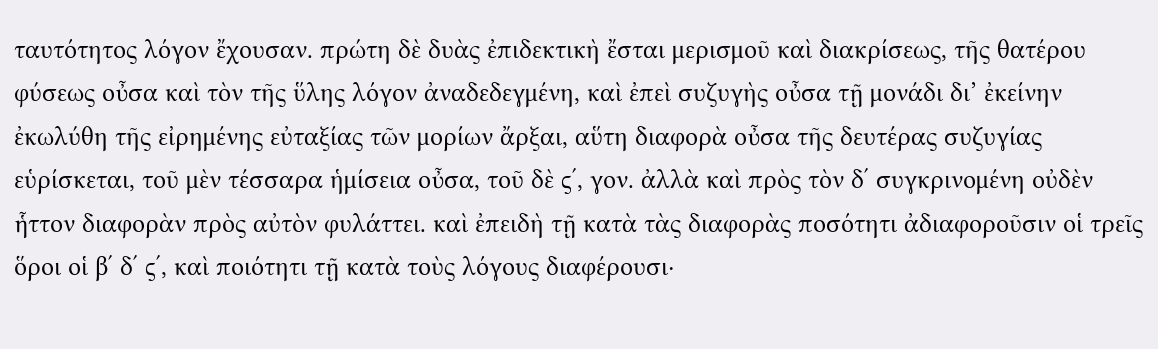ταυτότητος λόγον ἔχουσαν. πρώτη δὲ δυὰς ἐπιδεκτικὴ ἔσται μερισμοῦ καὶ διακρίσεως, τῆς θατέρου φύσεως οὖσα καὶ τὸν τῆς ὕλης λόγον ἀναδεδεγμένη, καὶ ἐπεὶ συζυγὴς οὖσα τῇ μονάδι δι’ ἐκείνην ἐκωλύθη τῆς εἰρημένης εὐταξίας τῶν μορίων ἄρξαι, αὕτη διαφορὰ οὖσα τῆς δευτέρας συζυγίας εὑρίσκεται, τοῦ μὲν τέσσαρα ἡμίσεια οὖσα, τοῦ δὲ ϛʹ, γον. ἀλλὰ καὶ πρὸς τὸν δʹ συγκρινομένη οὐδὲν ἧττον διαφορὰν πρὸς αὐτὸν φυλάττει. καὶ ἐπειδὴ τῇ κατὰ τὰς διαφορὰς ποσότητι ἀδιαφοροῦσιν οἱ τρεῖς ὅροι οἱ βʹ δʹ ϛʹ, καὶ ποιότητι τῇ κατὰ τοὺς λόγους διαφέρουσι·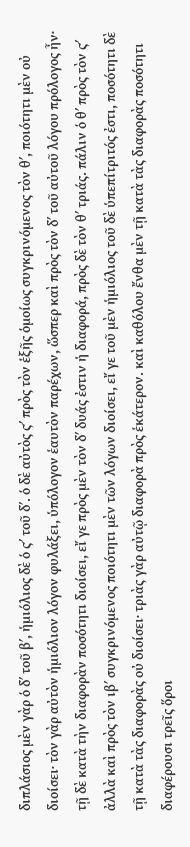διπλάσιος μὲν γὰρ ὁ δʹ τοῦ βʹ, ἡμιόλιος δὲ ὁ ϛʹ τοῦ δʹ. ὁ δὲ αὐτὸς ϛʹ πρὸς τὸν ἑξῆς ὁμοίως συγκρινόμενος τὸν θʹ, ποιότητι μὲν οὐ διοίσει· τὸν γὰρ αὐτὸν ἡμιόλιον λόγον φυλάξει, ὑπόλογον ἑαυτὸν παρέχων, ὥσπερ καὶ πρὸς τὸν δʹ τοῦ αὐτοῦ λόγου πρόλογος ἦν· τῇ δὲ κατὰ τὴν διαφορὰν ποσότητι διοίσει, εἴ γε πρὸς μὲν τὸν δʹ δυάς ἐστιν ἡ διαφορά, πρὸς δὲ τὸν θʹ τριάς. πάλιν ὁ θʹ πρὸς τὸν ϛʹ ἀλλὰ καὶ πρὸς τὸν ιβʹ συγκρινόμενος ποιότητι μὲν τῶν λόγων διοίσει, εἴ γε τοῦ μὲν ἡμιόλιος τοῦ δὲ ὑπεπίτριτός ἐστι, ποσότητι δὲ τῇ κατὰ τὰς διαφορὰς οὐ διοίσει· τριὰς γὰρ αὐτῷ διαφορὰ πρὸς ἑκάτερον. καὶ καθόλου ἔνθα μὲν τῇ κατὰ τὰς διαφορὰς ποσότητι διαφέρουσι τρεῖς ὅροι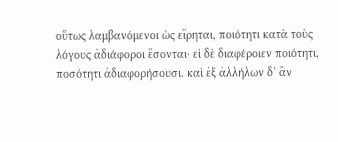οὕτως λαμβανόμενοι ὡς εἴρηται, ποιότητι κατὰ τοὺς λόγους ἀδιάφοροι ἔσονται· εἰ δὲ διαφέροιεν ποιότητι, ποσότητι ἀδιαφορήσουσι. καὶ ἐξ ἀλλήλων δ’ ἂν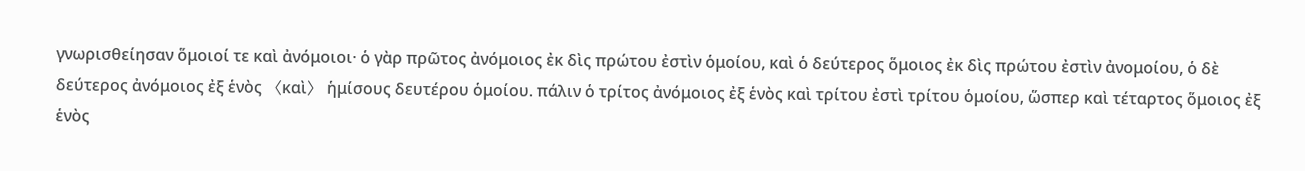γνωρισθείησαν ὅμοιοί τε καὶ ἀνόμοιοι· ὁ γὰρ πρῶτος ἀνόμοιος ἐκ δὶς πρώτου ἐστὶν ὁμοίου, καὶ ὁ δεύτερος ὅμοιος ἐκ δὶς πρώτου ἐστὶν ἀνομοίου, ὁ δὲ δεύτερος ἀνόμοιος ἐξ ἑνὸς 〈καὶ〉 ἡμίσους δευτέρου ὁμοίου. πάλιν ὁ τρίτος ἀνόμοιος ἐξ ἑνὸς καὶ τρίτου ἐστὶ τρίτου ὁμοίου, ὥσπερ καὶ τέταρτος ὅμοιος ἐξ ἑνὸς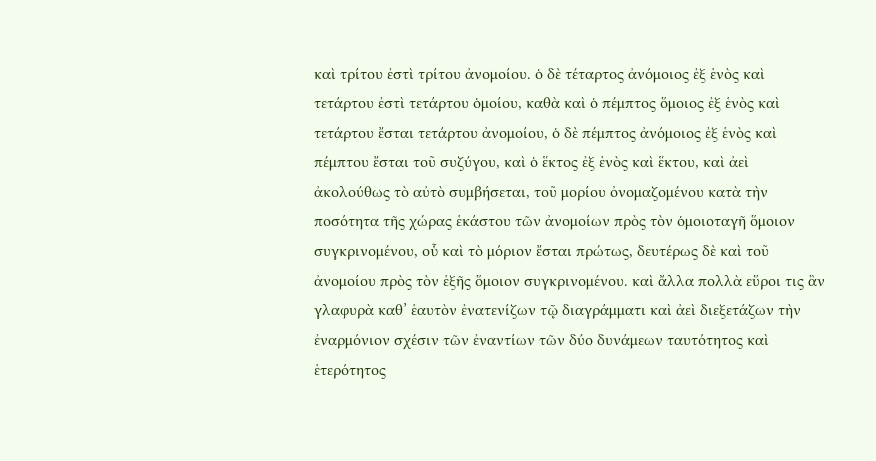καὶ τρίτου ἐστὶ τρίτου ἀνομοίου. ὁ δὲ τέταρτος ἀνόμοιος ἐξ ἑνὸς καὶ τετάρτου ἐστὶ τετάρτου ὁμοίου, καθὰ καὶ ὁ πέμπτος ὅμοιος ἐξ ἑνὸς καὶ τετάρτου ἔσται τετάρτου ἀνομοίου, ὁ δὲ πέμπτος ἀνόμοιος ἐξ ἑνὸς καὶ πέμπτου ἔσται τοῦ συζύγου, καὶ ὁ ἕκτος ἐξ ἑνὸς καὶ ἕκτου, καὶ ἀεὶ ἀκολούθως τὸ αὐτὸ συμβήσεται, τοῦ μορίου ὀνομαζομένου κατὰ τὴν ποσότητα τῆς χώρας ἑκάστου τῶν ἀνομοίων πρὸς τὸν ὁμοιοταγῆ ὅμοιον συγκρινομένου, οὗ καὶ τὸ μόριον ἔσται πρώτως, δευτέρως δὲ καὶ τοῦ ἀνομοίου πρὸς τὸν ἑξῆς ὅμοιον συγκρινομένου. καὶ ἄλλα πολλὰ εὕροι τις ἂν γλαφυρὰ καθ’ ἑαυτὸν ἐνατενίζων τῷ διαγράμματι καὶ ἀεὶ διεξετάζων τὴν ἐναρμόνιον σχέσιν τῶν ἐναντίων τῶν δύο δυνάμεων ταυτότητος καὶ ἑτερότητος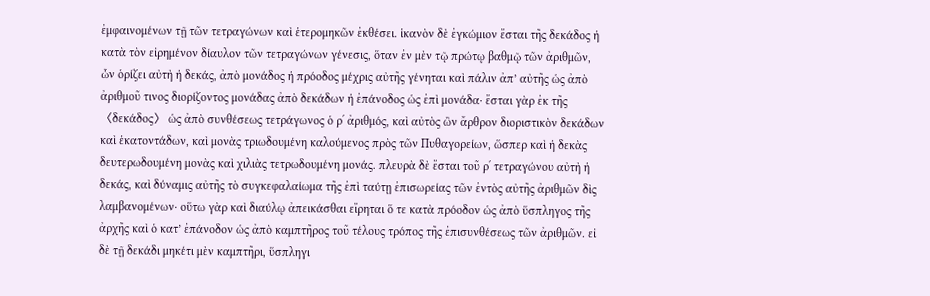ἐμφαινομένων τῇ τῶν τετραγώνων καὶ ἑτερομηκῶν ἐκθέσει. ἱκανὸν δὲ ἐγκώμιον ἔσται τῆς δεκάδος ἡ κατὰ τὸν εἰρημένον δίαυλον τῶν τετραγώνων γένεσις, ὅταν ἐν μὲν τῷ πρώτῳ βαθμῷ τῶν ἀριθμῶν, ὧν ὁρίζει αὐτὴ ἡ δεκάς, ἀπὸ μονάδος ἡ πρόοδος μέχρις αὐτῆς γένηται καὶ πάλιν ἀπ’ αὐτῆς ὡς ἀπὸ ἀριθμοῦ τινος διορίζοντος μονάδας ἀπὸ δεκάδων ἡ ἐπάνοδος ὡς ἐπὶ μονάδα· ἔσται γὰρ ἐκ τῆς 〈δεκάδος〉 ὡς ἀπὸ συνθέσεως τετράγωνος ὁ ρʹ ἀριθμός, καὶ αὐτὸς ὢν ἄρθρον διοριστικὸν δεκάδων καὶ ἑκατοντάδων, καὶ μονὰς τριωδουμένη καλούμενος πρὸς τῶν Πυθαγορείων, ὥσπερ καὶ ἡ δεκὰς δευτερωδουμένη μονὰς καὶ χιλιὰς τετρωδουμένη μονάς. πλευρὰ δὲ ἔσται τοῦ ρʹ τετραγώνου αὐτὴ ἡ δεκάς, καὶ δύναμις αὐτῆς τὸ συγκεφαλαίωμα τῆς ἐπὶ ταύτῃ ἐπισωρείας τῶν ἐντὸς αὐτῆς ἀριθμῶν δὶς λαμβανομένων· οὕτω γὰρ καὶ διαύλῳ ἀπεικάσθαι εἴρηται ὅ τε κατὰ πρόοδον ὡς ἀπὸ ὕσπληγος τῆς ἀρχῆς καὶ ὁ κατ’ ἐπάνοδον ὡς ἀπὸ καμπτῆρος τοῦ τέλους τρόπος τῆς ἐπισυνθέσεως τῶν ἀριθμῶν. εἰ δὲ τῇ δεκάδι μηκέτι μὲν καμπτῆρι, ὕσπληγι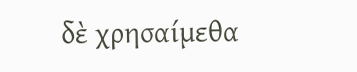δὲ χρησαίμεθα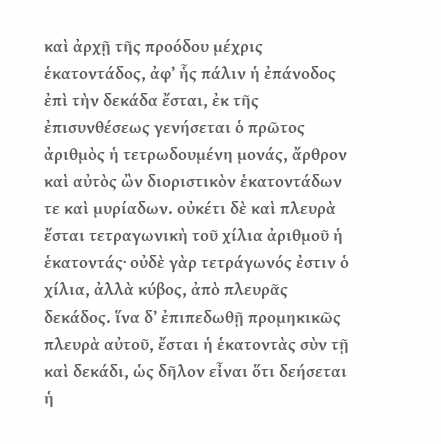καὶ ἀρχῇ τῆς προόδου μέχρις ἑκατοντάδος, ἀφ’ ἧς πάλιν ἡ ἐπάνοδος ἐπὶ τὴν δεκάδα ἔσται, ἐκ τῆς ἐπισυνθέσεως γενήσεται ὁ πρῶτος ἀριθμὸς ἡ τετρωδουμένη μονάς, ἄρθρον καὶ αὐτὸς ὢν διοριστικὸν ἑκατοντάδων τε καὶ μυρίαδων. οὐκέτι δὲ καὶ πλευρὰ ἔσται τετραγωνικὴ τοῦ χίλια ἀριθμοῦ ἡ ἑκατοντάς· οὐδὲ γὰρ τετράγωνός ἐστιν ὁ χίλια, ἀλλὰ κύβος, ἀπὸ πλευρᾶς δεκάδος. ἵνα δ’ ἐπιπεδωθῇ προμηκικῶς πλευρὰ αὐτοῦ, ἔσται ἡ ἑκατοντὰς σὺν τῇ καὶ δεκάδι, ὡς δῆλον εἶναι ὅτι δεήσεται ἡ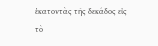ἑκατοντὰς τῆς δεκάδος εἰς τὸ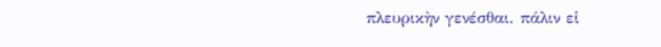πλευρικὴν γενέσθαι. πάλιν εἰ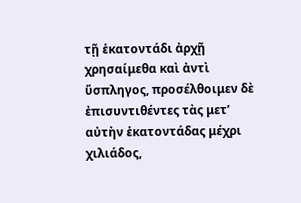τῇ ἑκατοντάδι ἀρχῇ χρησαίμεθα καὶ ἀντὶ ὕσπληγος, προσέλθοιμεν δὲ ἐπισυντιθέντες τὰς μετ’ αὐτὴν ἑκατοντάδας μέχρι χιλιάδος,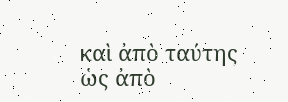καὶ ἀπὸ ταύτης ὡς ἀπὸ